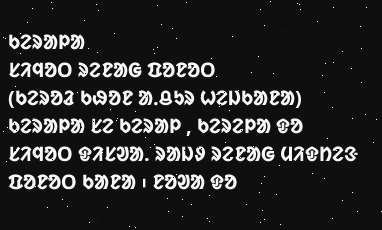ᱠᱮᱨᱟᱞᱟ
ᱥᱤᱧᱚᱛ ᱨᱮᱱᱟᱜ ᱯᱚᱱᱚᱛ
(ᱠᱮᱨᱚᱲ ᱠᱷᱚᱱ ᱟᱹᱪᱩᱨ ᱦᱮᱡᱠᱟᱱᱟ)
ᱠᱮᱨᱟᱞᱟ ᱥᱮ ᱠᱮᱨᱟᱞ , ᱠᱮᱨᱮᱞᱟ ᱫᱚ ᱥᱤᱧᱚᱛ ᱫᱤᱥᱣᱟ. ᱨᱟᱡᱽ ᱨᱮᱱᱟᱜ ᱢᱤᱫᱴᱮᱝ ᱯᱚᱱᱚᱛ ᱠᱟᱱᱟ ᱾ ᱱᱚᱣᱟ ᱫᱚ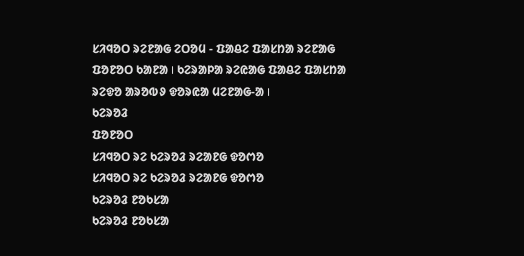ᱥᱤᱧᱚᱛ ᱨᱮᱱᱟᱜ ᱮᱛᱚᱢ - ᱯᱟᱪᱮ ᱯᱟᱥᱴᱟ ᱨᱮᱱᱟᱜ ᱯᱚᱱᱚᱛ ᱠᱟᱱᱟ । ᱠᱮᱨᱟᱞᱟ ᱨᱮᱭᱟᱜ ᱯᱟᱪᱮ ᱯᱟᱥᱴᱟ ᱨᱮᱫᱚ ᱟᱨᱚᱵᱽ ᱫᱚᱨᱭᱟ ᱢᱮᱱᱟᱜ-ᱟ ।
ᱠᱮᱨᱚᱲ
ᱯᱚᱱᱚᱛ
ᱥᱤᱧᱚᱛ ᱨᱮ ᱠᱮᱨᱚᱲ ᱨᱮᱟᱱᱜ ᱫᱚᱬᱚ
ᱥᱤᱧᱚᱛ ᱨᱮ ᱠᱮᱨᱚᱲ ᱨᱮᱟᱱᱜ ᱫᱚᱬᱚ
ᱠᱮᱨᱚᱲ ᱱᱚᱠᱥᱟ
ᱠᱮᱨᱚᱲ ᱱᱚᱠᱥᱟ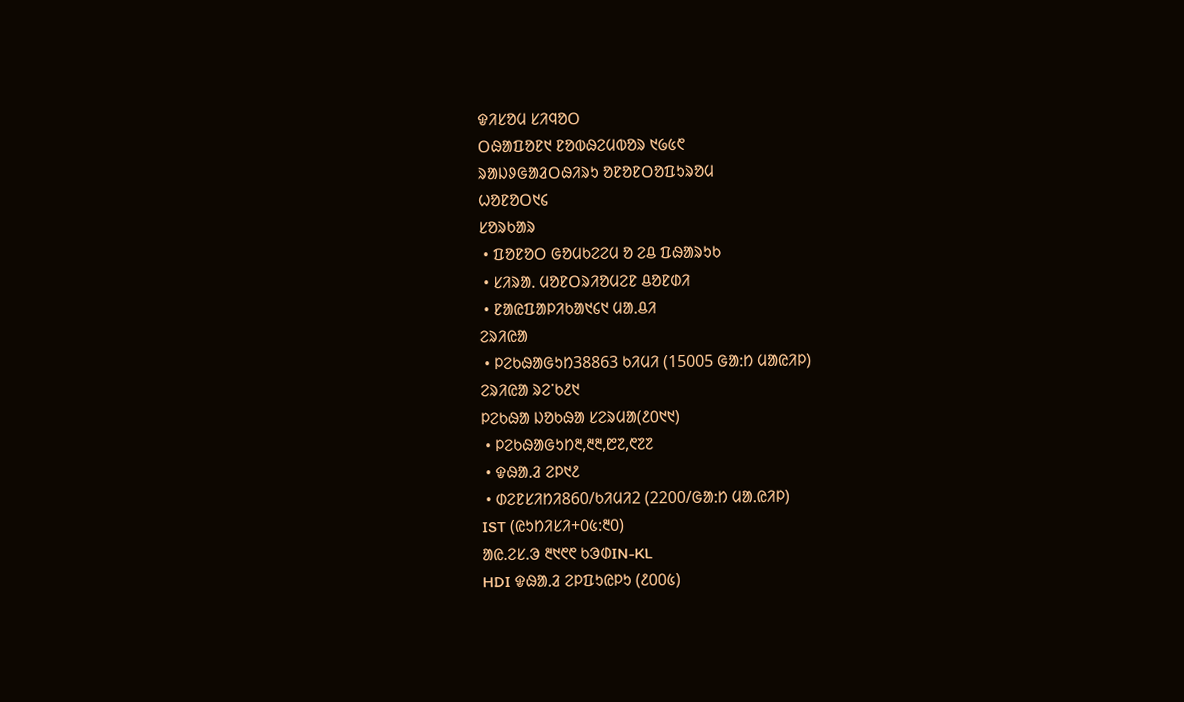ᱫᱤᱥᱚᱢ ᱥᱤᱧᱚᱛ
ᱛᱷᱟᱯᱚᱱ᱑ ᱱᱚᱵᱷᱮᱢᱵᱚᱨ ᱑᱙᱕᱖
ᱨᱟᱡᱽᱜᱟᱲᱛᱷᱤᱨᱩ ᱚᱱᱚᱱᱛᱚᱯᱩᱨᱚᱢ
ᱦᱚᱱᱚᱛ᱑᱔
ᱥᱚᱨᱠᱟᱨ
 • ᱯᱚᱱᱚᱛ ᱜᱚᱢᱠᱮᱮᱢ ᱚ ᱮᱪ ᱯᱷᱟᱨᱩᱠ
 • ᱥᱤᱨᱟᱹ ᱢᱚᱱᱛᱨᱤᱚᱢᱮᱱ ᱪᱚᱱᱰᱤ
 • ᱱᱟᱭᱯᱟᱞᱤᱠᱟ᱑᱔᱑ ᱢᱟᱹᱪᱤ
ᱮᱨᱤᱭᱟ
 • ᱞᱮᱠᱷᱟᱜᱩᱴ38863 ᱠᱤᱢᱤ (15005 ᱜᱟᱺᱴ ᱢᱟᱭᱤᱞ)
ᱮᱨᱤᱭᱟ ᱨᱮᱸᱠ᱒᱑
ᱞᱮᱠᱷᱟ ᱡᱚᱠᱷᱟ ᱥᱮᱨᱢᱟ(᱒᱐᱑᱑)
 • ᱞᱮᱠᱷᱟᱜᱩᱴ᱓,᱓᱓,᱘᱗,᱖᱗᱗
 • ᱫᱷᱟᱹᱲ ᱮᱞ᱑᱒
 • ᱰᱮᱱᱥᱤᱴᱤ860/ᱠᱤᱢᱤ2 (2200/ᱜᱟᱺᱴ ᱢᱟᱹᱭᱤᱞ)
IST (ᱭᱩᱴᱤᱥᱤ+᱐᱕ᱺ᱓᱐)
ᱟᱭ.ᱮᱥ.ᱳ ᱓᱑᱖᱖ ᱠᱳᱰIN-KL
HDI ᱫᱷᱟᱹᱲ ᱮᱞᱯᱩᱭᱞᱩ (᱒᱐᱐᱕)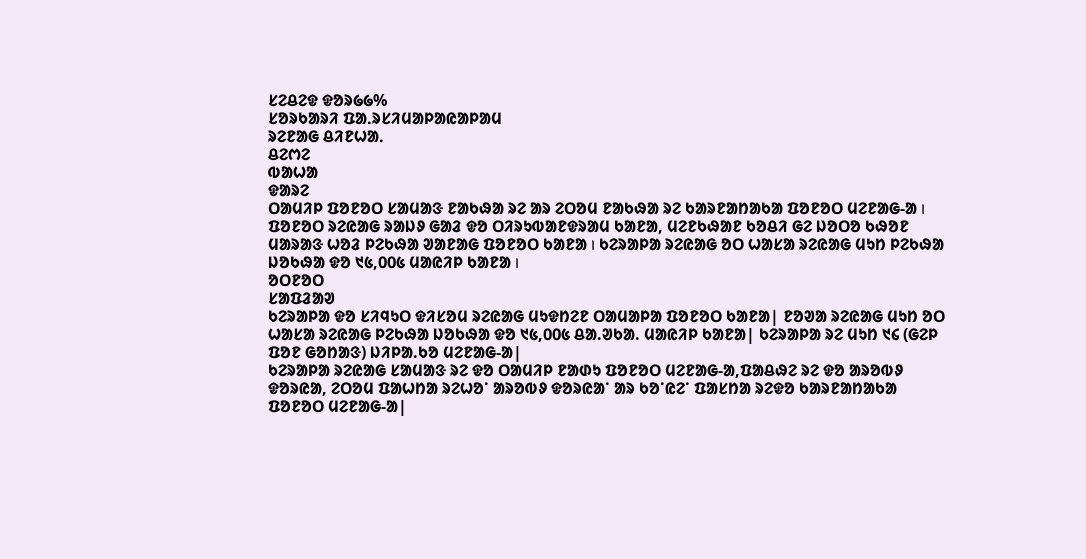ᱥᱮᱪᱮᱫ ᱫᱚᱨ᱙᱙%
ᱥᱚᱨᱠᱟᱨᱤ ᱯᱟᱹᱨᱥᱤᱢᱟᱞᱟᱭᱟᱞᱟᱢ
ᱨᱮᱱᱟᱜ ᱪᱤᱱᱦᱟᱹ
ᱪᱮᱬᱮ
ᱵᱟᱦᱟ
ᱫᱟᱨᱮ
ᱛᱟᱢᱤᱞ ᱯᱚᱱᱚᱛ ᱥᱟᱢᱟᱝ ᱱᱟᱠᱷᱟ ᱨᱮ ᱟᱨ ᱮᱛᱚᱢ ᱱᱟᱠᱷᱟ ᱨᱮ ᱠᱟᱨᱱᱟᱴᱟᱠᱟ ᱯᱚᱱᱚᱛ ᱢᱮᱱᱟᱜ-ᱟ । ᱯᱚᱱᱚᱛ ᱨᱮᱭᱟᱜ ᱨᱟᱡᱽ ᱜᱟᱲ ᱫᱚ ᱛᱤᱨᱩᱵᱟᱱᱫᱨᱟᱢ ᱠᱟᱱᱟ, ᱢᱮᱱᱠᱷᱟᱱ ᱠᱚᱪᱤ ᱜᱮ ᱡᱚᱛᱚ ᱠᱷᱚᱱ ᱢᱟᱨᱟᱝ ᱦᱚᱲ ᱞᱮᱠᱷᱟ ᱣᱟᱱᱟᱜ ᱯᱚᱱᱚᱛ ᱠᱟᱱᱟ । ᱠᱮᱨᱟᱞᱟ ᱨᱮᱭᱟᱜ ᱚᱛ ᱦᱟᱥᱟ ᱨᱮᱭᱟᱜ ᱢᱩᱴ ᱞᱮᱠᱷᱟ ᱡᱚᱠᱷᱟ ᱫᱚ ᱑᱕,᱐᱐᱕ ᱢᱟᱭᱤᱞ ᱠᱟᱱᱟ ।
ᱚᱛᱱᱚᱛ
ᱥᱟᱯᱲᱟᱣ
ᱠᱮᱨᱟᱞᱟ ᱫᱚ ᱥᱤᱧᱩᱛ ᱫᱤᱥᱚᱢ ᱨᱮᱭᱟᱜ ᱢᱩᱫᱴᱮᱱ ᱛᱟᱢᱟᱞᱟ ᱯᱚᱱᱚᱛ ᱠᱟᱱᱟ| ᱱᱚᱣᱟ ᱨᱮᱭᱟᱜ ᱢᱩᱴ ᱚᱛ ᱦᱟᱥᱟ ᱨᱮᱭᱟᱜ ᱞᱮᱠᱷᱟ ᱡᱚᱠᱷᱟ ᱫᱚ ᱑᱕,᱐᱐᱕ ᱪᱟ.ᱣᱠᱟ. ᱢᱟᱭᱤᱞ ᱠᱟᱱᱟ| ᱠᱮᱨᱟᱞᱟ ᱨᱮ ᱢᱩᱴ ᱑᱔ (ᱜᱮᱞ ᱯᱚᱱ ᱜᱚᱴᱟᱝ) ᱡᱤᱞᱟ.ᱠᱚ ᱢᱮᱱᱟᱜ-ᱟ|
ᱠᱮᱨᱟᱞᱟ ᱨᱮᱭᱟᱜ ᱥᱟᱢᱟᱝ ᱨᱮ ᱫᱚ ᱛᱟᱢᱤᱞ ᱱᱟᱰᱩ ᱯᱚᱱᱚᱛ ᱢᱮᱱᱟᱜ-ᱟ,ᱯᱟᱪᱷᱮ ᱨᱮ ᱫᱚ ᱟᱨᱚᱵᱽ ᱫᱚᱨᱭᱟ, ᱮᱛᱚᱢ ᱯᱟᱦᱴᱟ ᱨᱮᱦᱚᱸ ᱟᱨᱚᱵᱽ ᱫᱚᱨᱭᱟᱸ ᱟᱨ ᱠᱚᱸᱭᱮᱸ ᱯᱟᱥᱴᱟ ᱨᱮᱫᱚ ᱠᱟᱨᱱᱟᱴᱟᱠᱟ ᱯᱚᱱᱚᱛ ᱢᱮᱱᱟᱜ-ᱟ|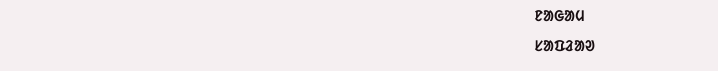ᱱᱟᱜᱟᱢ
ᱥᱟᱯᱲᱟᱣ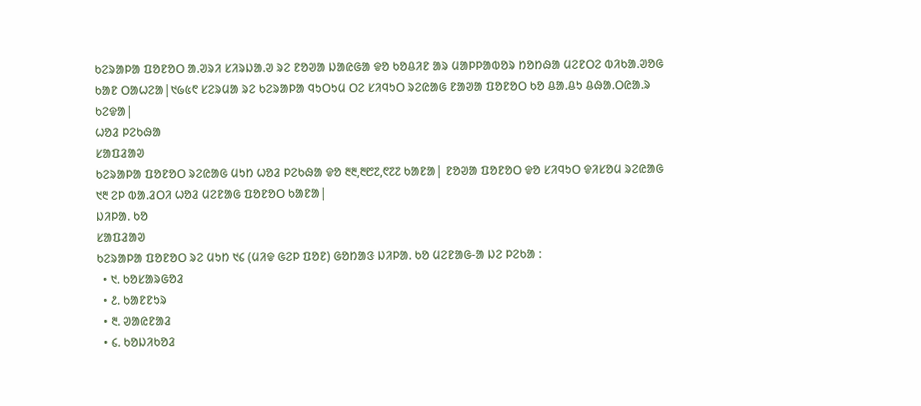ᱠᱮᱨᱟᱞᱟ ᱯᱚᱱᱚᱛ ᱟ.ᱣᱨᱤ ᱥᱤᱨᱡᱟ.ᱣ ᱨᱮ ᱱᱚᱣᱟ ᱡᱟᱭᱜᱟ ᱫᱚ ᱠᱚᱪᱤᱱ ᱟᱨ ᱢᱟᱞᱞᱟᱵᱚᱨ ᱴᱚᱴᱷᱟ ᱢᱮᱱᱛᱮ ᱵᱤᱠᱟ.ᱣᱚᱜ ᱠᱟᱱ ᱛᱟᱦᱮᱟ|᱑᱙᱕᱖ ᱥᱮᱨᱢᱟ ᱨᱮ ᱠᱮᱨᱟᱞᱟ ᱧᱩᱛᱩᱢ ᱛᱮ ᱥᱤᱧᱩᱛ ᱨᱮᱭᱟᱜ ᱱᱟᱣᱟ ᱯᱚᱱᱚᱛ ᱠᱚ ᱪᱟ.ᱪᱩ ᱪᱷᱟ.ᱛᱭᱟ.ᱨ ᱠᱮᱫᱟ|
ᱦᱚᱲ ᱞᱮᱠᱷᱟ
ᱥᱟᱯᱲᱟᱣ
ᱠᱮᱨᱟᱞᱟ ᱯᱚᱱᱚᱛ ᱨᱮᱭᱟᱜ ᱢᱩᱴ ᱦᱚᱲ ᱞᱮᱠᱷᱟ ᱫᱚ ᱓᱓,᱓᱘᱗,᱖᱗᱗ ᱠᱟᱱᱟ| ᱱᱚᱣᱟ ᱯᱚᱱᱚᱛ ᱫᱚ ᱥᱤᱧᱩᱛ ᱫᱤᱥᱚᱢ ᱨᱮᱭᱟᱜ ᱑᱓ ᱮᱞ ᱵᱟ.ᱲᱛᱤ ᱦᱚᱲ ᱢᱮᱱᱟᱜ ᱯᱚᱱᱚᱛ ᱠᱟᱱᱟ|
ᱡᱤᱞᱟ. ᱠᱚ
ᱥᱟᱯᱲᱟᱣ
ᱠᱮᱨᱟᱞᱟ ᱯᱚᱱᱚᱛ ᱨᱮ ᱢᱩᱴ ᱑᱔ (ᱢᱤᱫ ᱜᱮᱞ ᱯᱚᱱ) ᱜᱚᱴᱟᱝ ᱡᱤᱞᱟ. ᱠᱚ ᱢᱮᱱᱟᱜ-ᱟ ᱡᱮ ᱞᱮᱠᱟ :
  • ᱑. ᱠᱚᱥᱟᱨᱜᱚᱲ
  • ᱒. ᱠᱟᱱᱱᱩᱨ
  • ᱓. ᱣᱟᱭᱱᱟᱲ
  • ᱔. ᱠᱚᱡᱤᱠᱚᱲ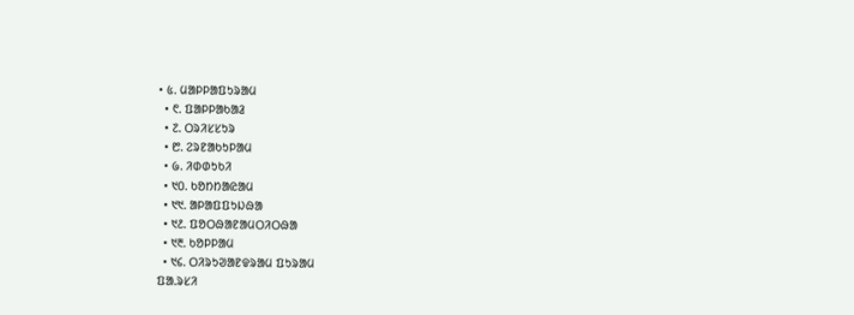• ᱕. ᱢᱟᱞᱞᱟᱯᱩᱨᱟᱢ
  • ᱖. ᱯᱟᱞᱞᱟᱠᱟᱲ
  • ᱗. ᱛᱨᱤᱥᱥᱩᱨ
  • ᱘. ᱮᱨᱱᱟᱠᱩᱞᱟᱢ
  • ᱙. ᱤᱰᱰᱩᱠᱤ
  • ᱑᱐. ᱠᱚᱴᱴᱟᱭᱟᱢ
  • ᱑᱑. ᱟᱞᱟᱯᱯᱩᱡᱷᱟ
  • ᱑᱒. ᱯᱚᱛᱷᱟᱱᱟᱢᱛᱤᱛᱷᱟ
  • ᱑᱓. ᱠᱚᱞᱞᱟᱢ
  • ᱑᱔. ᱛᱤᱨᱩᱣᱟᱱᱫᱨᱟᱢ ᱯᱩᱨᱟᱢ
ᱯᱟ.ᱨᱥᱤ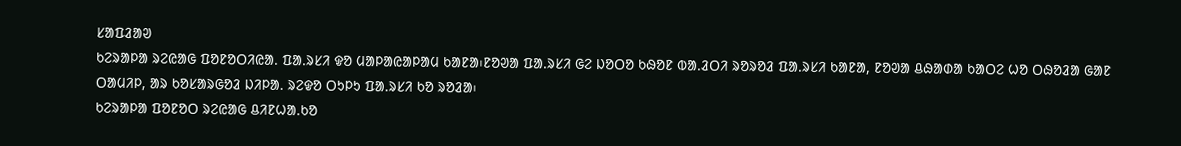ᱥᱟᱯᱲᱟᱣ
ᱠᱮᱨᱟᱞᱟ ᱨᱮᱭᱟᱜ ᱯᱚᱱᱚᱛᱤᱭᱟ. ᱯᱟ.ᱨᱥᱤ ᱫᱚ ᱢᱟᱞᱟᱭᱟᱞᱟᱢ ᱠᱟᱱᱟ᱾ᱱᱚᱣᱟ ᱯᱟ.ᱨᱥᱤ ᱜᱮ ᱡᱚᱛᱚ ᱠᱷᱚᱱ ᱵᱟ.ᱲᱛᱤ ᱨᱚᱨᱚᱲ ᱯᱟ.ᱨᱥᱤ ᱠᱟᱱᱟ, ᱱᱚᱣᱟ ᱪᱷᱟᱰᱟ ᱠᱟᱛᱮ ᱦᱚ ᱛᱷᱚᱲᱟ ᱜᱟᱱ ᱛᱟᱢᱤᱞ, ᱟᱨ ᱠᱚᱥᱟᱨᱜᱚᱲ ᱡᱤᱞᱟ. ᱨᱮᱫᱚ ᱛᱩᱞᱩ ᱯᱟ.ᱨᱥᱤ ᱠᱚ ᱨᱚᱲᱟ᱾
ᱠᱮᱨᱟᱞᱟ ᱯᱚᱱᱚᱛ ᱨᱮᱭᱟᱜ ᱪᱤᱱᱦᱟ.ᱠᱚ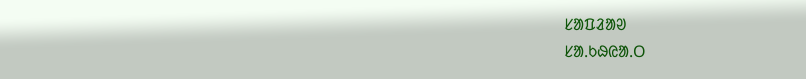ᱥᱟᱯᱲᱟᱣ
ᱥᱟᱹᱠᱷᱭᱟᱹᱛ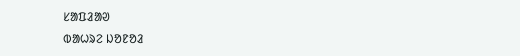ᱥᱟᱯᱲᱟᱣ
ᱵᱟᱦᱨᱮ ᱡᱚᱱᱚᱲ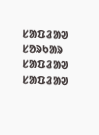ᱥᱟᱯᱲᱟᱣ
ᱥᱚᱨᱠᱟᱨ
ᱥᱟᱯᱲᱟᱣ
ᱥᱟᱯᱲᱟᱣ